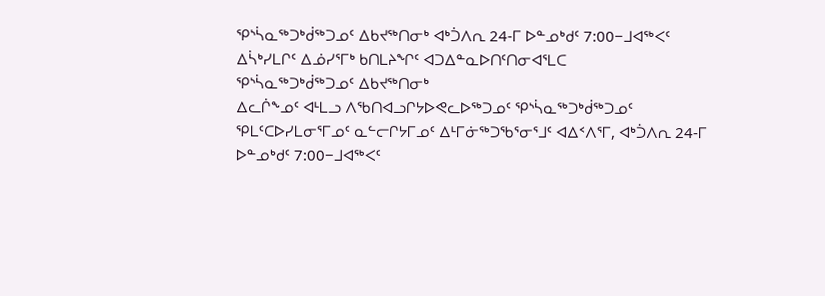ᕿᔅᓵᓇᖅᑐᒃᑰᖅᑐᓄᑦ ᐃᑲᔪᖅᑎᓂᒃ ᐊᒃᑑᐱᕆ 24-ᒥ ᐅᓐᓄᒃᑯᑦ 7:00−ᒧᐊᖅᐸᑦ
ᐃᓵᒃᓯᒪᒋᑦ ᐃᓅᓯᕐᒥᒃ ᑲᑎᒪᔨᖏᑦ ᐊᑐᐃᓐᓇᐅᑎᑦᑎᓂᐊᕐᒪᑕ
ᕿᔅᓵᓇᖅᑐᒃᑰᖅᑐᓄᑦ ᐃᑲᔪᖅᑎᓂᒃ
ᐃᓚᒌᖕᓄᑦ ᐊᒻᒪᓗ ᐱᖃᑎᐊᓗᒋᔭᐅᕙᓚᐅᖅᑐᓄᑦ ᕿᔅᓵᓇᖅᑐᒃᑰᖅᑐᓄᑦ ᕿᒪᑦᑕᐅᓯᒪᓂᕐᒥᓄᑦ ᓇᓪᓕᒋᔭᒥᓄᑦ ᐃᒻᒥᓃᖅᑐᖃᕐᓂᕐᒧᑦ ᐊᐃᑉᐱᕐᒥ, ᐊᒃᑑᐱᕆ 24-ᒥ ᐅᓐᓄᒃᑯᑦ 7:00−ᒧᐊᖅᐸᑦ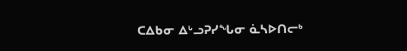ᑕᐃᑲᓂ ᐃᒡᓗᕈᓯᖓᓂ ᓈᓴᐅᑎᓕᒃ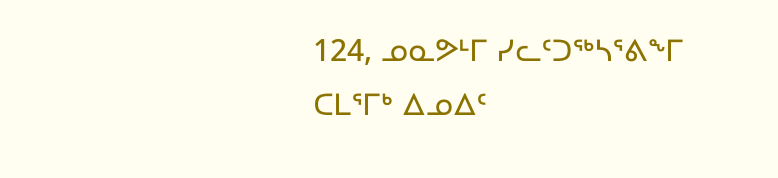124, ᓄᓇᕗᒻᒥ ᓯᓚᑦᑐᖅᓴᕐᕕᖕᒥ
ᑕᒪᕐᒥᒃ ᐃᓄᐃᑦ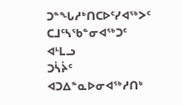ᑐᓐᖓᓱᒃᑎᑕᐅᑦᓯᐊᖅᐳᑦ
ᑕᒧᑦᓴᖃᓐᓂᐊᖅᑐᑦ ᐊᒻᒪᓗ
ᑐᓵᔩᑦ ᐊᑐᐃᓐᓇᐅᓂᐊᖅᓱᑎᒃ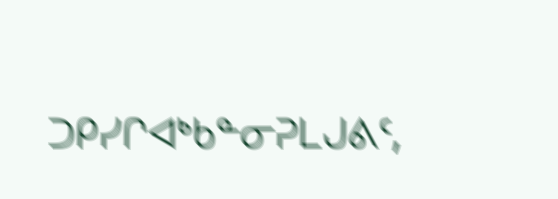ᑐᑭᓯᒋᐊᒃᑲᓐᓂᕈᒪᒍᕕᑦ,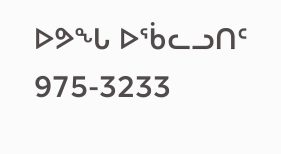ᐅᕗᖓ ᐅᖄᓚᓗᑎᑦ 975-3233